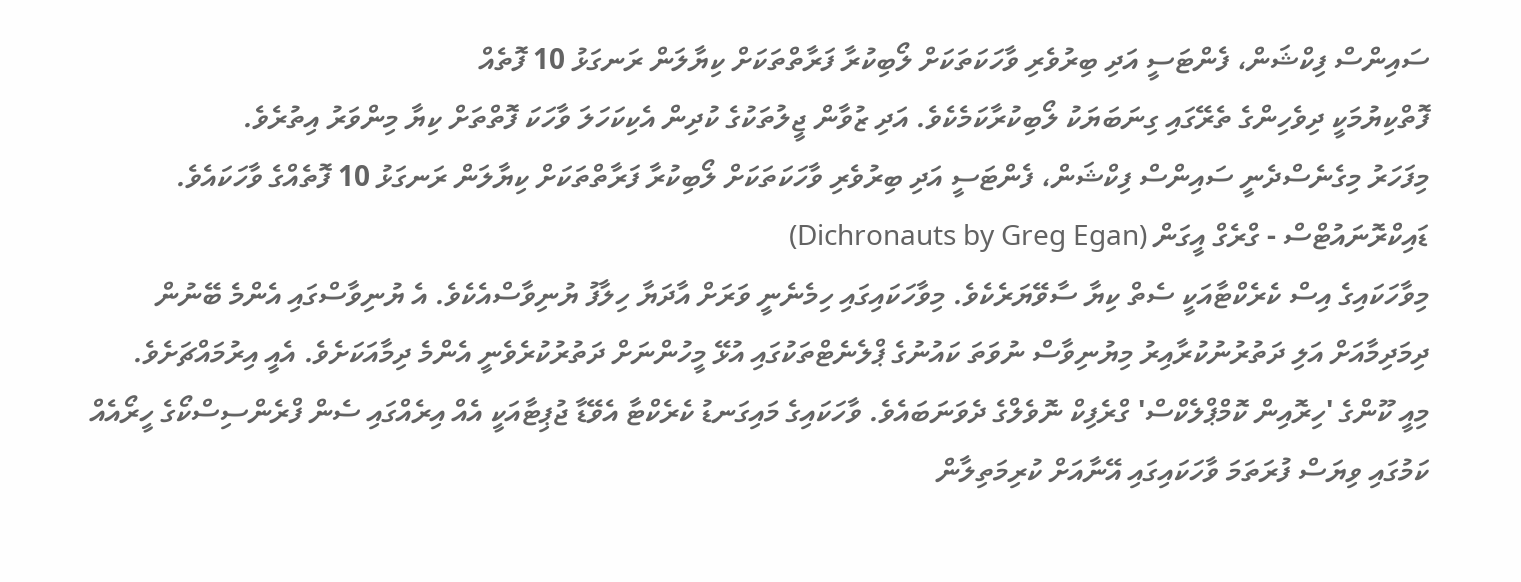ސައިންސް ފިކްޝަން، ފެންޓަސީ އަދި ބިރުވެރި ވާހަކަތަކަށް ލޯބިކުރާ ފަރާތްތަކަށް ކިޔާލަން ރަނގަޅު 10 ފޮތެއް
ފޮތްކިޔުމަކީ ދިވެހިންގެ ތެރޭގައި ގިނަބަޔަކު ލޯބިކުރާކަމެކެވެ. އަދި ޒުވާން ޖީލުތަކުގެ ކުދިން އެކިކަހަލަ ވާހަކަ ފޮތްތަށް ކިޔާ މިންވަރު އިތުރެވެ.
މިފަހަރު މިގެނެސްދެނީ ސައިންސް ފިކްޝަން، ފެންޓަސީ އަދި ބިރުވެރި ވާހަކަތަކަށް ލޯބިކުރާ ފަރާތްތަކަށް ކިޔާލަން ރަނގަޅު 10 ފޮތެއްގެ ވާހަކައެވެ.
ޑައިކްރޮނައުޓްސް - ގްރެގް އީގަން (Dichronauts by Greg Egan)
މިވާހަކައިގެ އިސް ކެރެކްޓާއަކީ ސެތް ކިޔާ ސާވޭޔަރެކެވެ. މިވާހަކައިގައި ހިމެނެނީ ވަރަށް އާދަޔާ ހިލާފު ޔުނިވާސްއެކެވެ. އެ ޔުނިވާސްގައި އެންމެ ބޭނުން ދިމަދިމާއަށް އަލި ދަތުރުނުކުރާއިރު މިޔުނިވާސް ނުވަތަ ކައުނުގެ ޕްލެނެޓްތަކުގައި އުޅޭ މީހުންނަށް ދަތުރުކުރެވެނީ އެންމެ ދިމާއަކަށެވެ. އެއީ އިރުމައްޗަށެވެ.
މިއީ ކޫންގެ 'ހިރޮއިން ކޮމްޕްލެކްސް' ގްރެފިކް ނޮވެލްގެ ދެވަނަބައެވެ. ވާހަކައިގެ މައިގަނޑު ކެރެކްޓާ އެވޭޑާ ޖުޕިޓާއަކީ އެއް އިރެއްގައި ސެން ފްރެންސިސްކޯގެ ހީރޯއެއް ކަމުގައި ވިޔަސް ފުރަތަމަ ވާހަކައިގައި އޭނާއަށް ކުރިމަތިލާން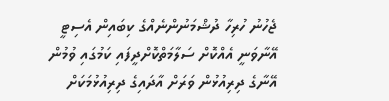ޖެހުނު ހުރިހާ ދުޝްމަނުންނެއްގެ ކިބައިން އެސިޓީ އޭނާވަނީ އެއްކޮށް ސަލާމަތްކޮށްދީފައި ކަމުގައި ވުމުން އޭނާގެ ދިރިއުޅުން ވަރަށް އާދައިގެ ދިރިއުޅުމަކަށް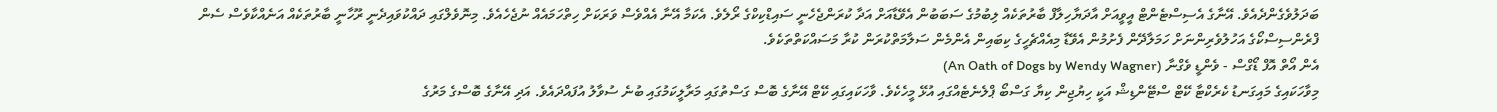ބަދަލުވެގެންދެއެވެ. އޭނާގެ އެސިސްޓެންޓް އީވީއަށް އާދަޔާހިލާފް ބާރުތަކެއް ލިބުމުގެ ސަބަބުން އެވޭޑާއަށް އަދާ ކުރަންޖެހެނީ ސައިޑްކިކްގެ ރޯލެވެ. އެކަމާ އޭނާ އެއްވެސް ވަރަކަށް ހިތްހަމައެއް ނުޖެހެއެވެ. މިނޮވެލްގައި ދައްކުވައިދެނީ ރޫހާނީ ބާރުތަކެއް އަނެއްކާވެސް ސެން ފްރެންސިސްކޯގެ އަހުލުވެރިންނަށް ހަމަލާދޭން ފެށުމުން އެވޭޑާ މިއެއްޗެހީގެ ކިބައިން އެންމެން ސަލާމަތްކުރަން ކުރާ މަސައްކަތްތަކެވެ.
އެން އޯތް އޮފް ޑޯގްސް - ވެންޑީ ވެގްނާ (An Oath of Dogs by Wendy Wagner)
މިވާހަކައިގެ މައިގަނޑު ކެރެކްޓާ ކޭޓް ސްޓޭންޑިޝް އަކީ ހިޔުޖިން ކިޔާ ގަސްބޯ ޕްލެނެޓެއްގައި އުޅޭ މީހެކެވެ. ވާހަކައިގައި ކޭޓް އޭނާގެ ބޮސް ގަސްތުގައި މަރާލީކަމުގައި ބުނެ ސުވާލު އުފައްދައެވެ. އަދި އޭނާގެ ބޮސްގެ މަރުގެ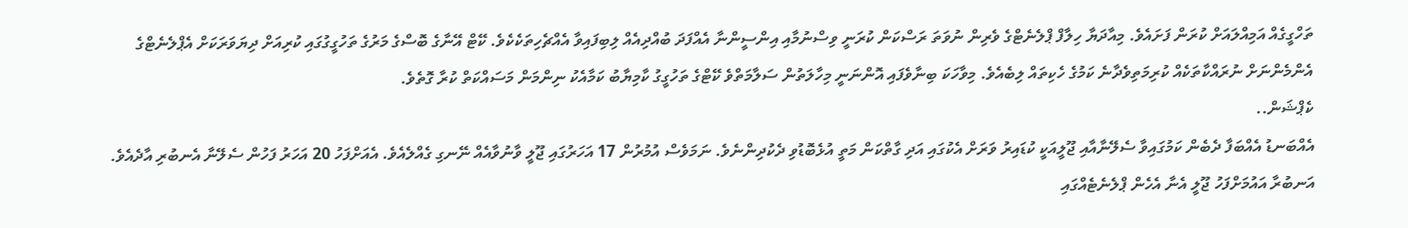ތަހްގީގެއް އަމިއްލައަށް ކުރަން ފަށައެވެ. މިއާދަޔާ ހިލާފް ޕްލެނެޓްގެ ވެރިން ނުވަތަ ރަސްކަން ކުރަނީ ވިސްނުމާއި އިންސީންނާ އެއްފަދަ ބުއްދިއެއް ލިބިފައިވާ އެއްޗެހިތަކެކެވެ. ކޭޓް އޭނާގެ ބޮސްގެ މަރުގެ ތަހުގީގުގައި ކުރިއަށް ދިޔަވަރަކަށް އެޕްލެނެޓްގެ އެންމެންނަށް ނުރައްކާތަކެއް ކުރިމަތިވެދާނެ ކަމުގެ ހެކިތައް ލިބެއެވެ. މިވާހަކަ ބިނާވެފައި އޮންނަނީ މިހާލަތުން ސަލާމަތްވެ ކޭޓްގެ ތަހުގީގު ކާމިޔާބު ކަމާއެކު ނިންމަން މަސައްކަތް ކުރާ ގޮތެވެ.
ކެޕްޝަން..
އެއްބަނޑު އެއްބަފާ ދެބެން ކަމުގައިވާ ސެލޭނާއާއި ޖޫލީއަކީ ކުޑައިރު ވަރަށް އެކުގައި އަދި ގާތްކަން މަތީ އުޅެބޮޑުވި ދެކުދިންނެވެ. ނަމަވެސް އުމުރުން 17 އަހަރުގައި ޖޫލީ ވާނުވާއެއް ނޭނގި ގެއްލެއެވެ. އެއަށްފަހު 20 އަހަރު ފަހުން ސެލޭނާ އެނބުރި އާދެއެވެ. އަނބުރާ އައުމަށްފަހު ޖޫލީ އެނާ އެހެން ޕްލެނެޓެއްގައި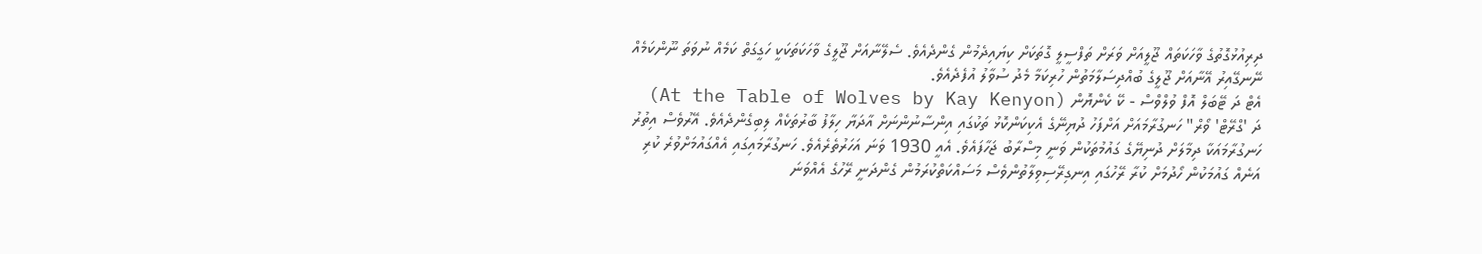ދިރިއުޅުގޮތުގެ ވާހަކަތައް ޖޫލީއަށް ވަރަށް ތަފްސީލީ ގޮތަކަށް ކިޔައިދެމުން ގެންދެއެވެ. ސެލޭނާއަށް ޖޫލީގެ ވާހަކަތަކަކީ ހަގީގަތް ކަމެއް ނުވަތަ ނޫންކަމެއް ނޭނގޭއިރު އޭނާއަށް ޖޫލީގެ ބުއްދިސަލާމަތުން ހުރިކަމާ މެދު ސުވާލު އުފެދެއެވެ.
އެޓް ދަ ޓޭބަލް އޮފް ވުލްވްސް - ކޭ ކެންޔޮން (At the Table of Wolves by Kay Kenyon)
ދަ 'ގްރޭޓް' ވޯރް" ހަނގުރާމައަށް އަށްފަހު ދުޔިނޭގެ އެކިކަންކޮޅު ތަކުގައި އިންސާނުންނަށް އާދަޔާ ހިލާފު ބާރުތަކެއް ލިބިގެންދެއެވެ. އޭރުވެސް އިތުރު ހަނގުރާމައަކާ ދިމާލަށް ދުނިޔޭގެ ގައުމުތަކުން ވަނީ މިސްރާބު ޖަހާފައެވެ. އެއީ 1930 ވަނަ އަހަރުތެރެއެވެ. ހަނގުރާމައިގައި އެއްގައުމަށްވުރެ ކުރި އަނެއް ގައުމަކުން ހޯދުމަށް ކުރާ ރޭހުގައި އިނގިރޭސިވިލާތުންވެސް މަސައްކަތްކުރަމުން ގެންދަނީ ރޭހުގެ އެއްވަނަ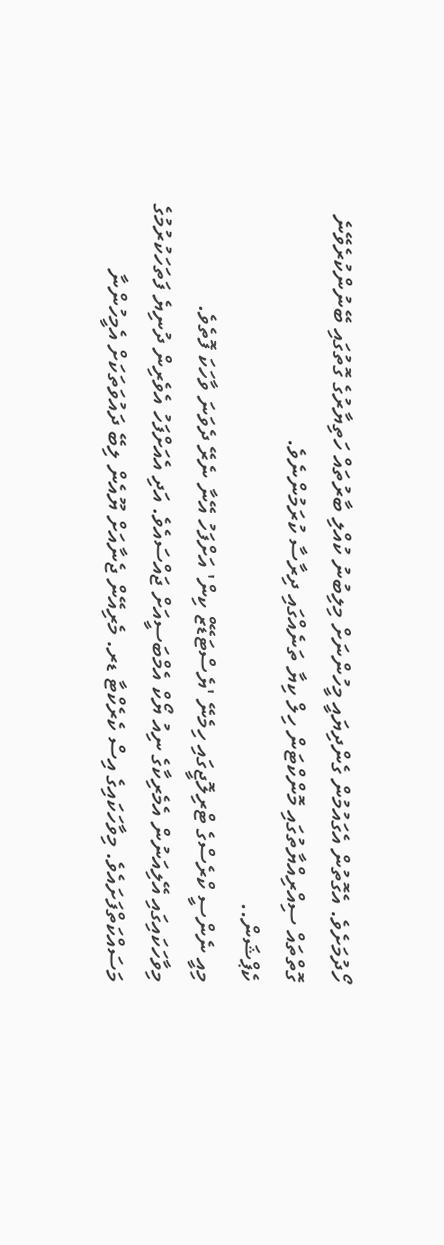ހޯދުމަށެވެ. އެގޮތުން އެގައުމުން ގެންދިޔައީ މީހުންނަށް މިލިބުނު ކުއްލި ބާރުތައް ހަތިޔާރުގެ ގޮތުގައި ބޭނުންކުރެވޭނެ ގޮތްތައް ސިއްރިއްޔާތުގައި މޮންކްޓަން ހިލް ކިޔާ ތަނެއްގައި ދިރާސާ ކުރަމުންނެވެ.
ކެޕްޝަން..
މިއީ ނެންސީ ކްރެސްގެ ޓްރިލޮޖީގައި ހިމެނޭ 'ޔެސްޓަޑޭޒް ކިން' އަށްފަހު އޭނާ ނެރޭ ދެވަނަ ވާހަކަ ފޮތެވެ.
މިވާހަކައިގައި އޭލިއަނުން އެމެރިކާގެ ނިއު ޔޯކް އެމްބަސީއަށް ޖައްސައެވެ. އަދި އެއަށްފަހު އެވެރިން ދުނިޔެ ފަތަހަކުރުމުގެ މަސައްކަތްފަށައެވެ. މިވާހަކައިގެ އިސް ކެރެކްޓާ ޑރ. މެރިއޭން ޖެނާއަށް ޔޫއެން ލިބޭ ދައުވަތަކަށް އެމީހުންނާ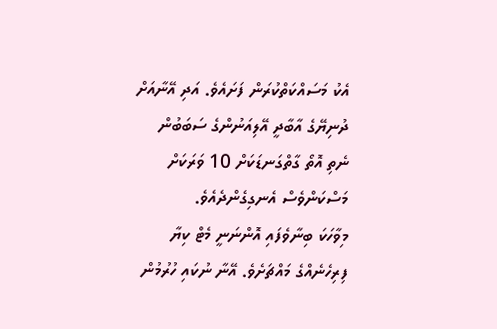އެކު މަސައްކަތްކުރަން ފަށައެވެ. އަދި އޭނާއަށް ދުނިޔޭގެ އާބާދީ އޭލިއަނުންގެ ސަބަބުން ނެތި އޮތޯ ގާތްގަނޑަކަށް 10 ވަރަކަށް މަސްކަންވެސް އެނގިގެންދެއެވެ.
މިވާހަކަ ބިނާވެފައި އޮންނަނީ މެޓް ކިޔާ ފިރިހެނެއްގެ މައްޗަށެވެ. އޭނާ ނުކައި ހުރުމުން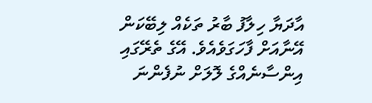އާދަޔާ ހިލާފު ބާރު ތަކެއް ލިބޭކަން އޭނާއަށް ފާހަގަވެއެވެ. އޭގެ ތެރޭގައި އިންސާނެއްގެ ލޮލަށް ނުފެންނަ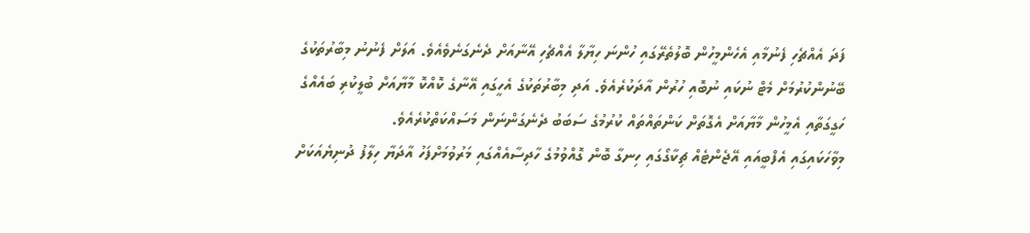ފަދަ އެއްޗެހި ފެނުމާއި އެހެންމީހުން ބޮލުތެރޭގައި ހުންނަ ހިޔާލާ އެއްޗެހި އޭނާއަށް ދެނެގަނެވެއެވެ. އަލަށް ފެނުނު މިބާރުތަކުގެ ބޭނުންކުރުމަށް މެޓް ނުކައި ނުބޮއި ހުރުން އާދަކުރެއެވެ. އަދި މިބާރުތަކުގެ އެހީގައި އޭނާގެ ކޮއްކޮ މާޔާއަށް ބުލީކުރި ބައެއްގެ ހަގީގަތާއި އެމީހުން މާޔާއަށް އެގޮތަށް ކަންތައްތައް ކުރުމުގެ ސަބަބު ދެނެގަންނަން މަސައްކަތްކުރެއެވެ.
މިވާހަކައިގައި އެފްބީއައި އޭޖެންޓެއް ޗިކާގޯގައި ހިނގާ ބޮން ގޮއްވުމުގެ ހާދިސާއެއްގައި މަރުވުމަށްފަހު އާދަޔާ ހިލާފު ދުނިޔެއަކަށް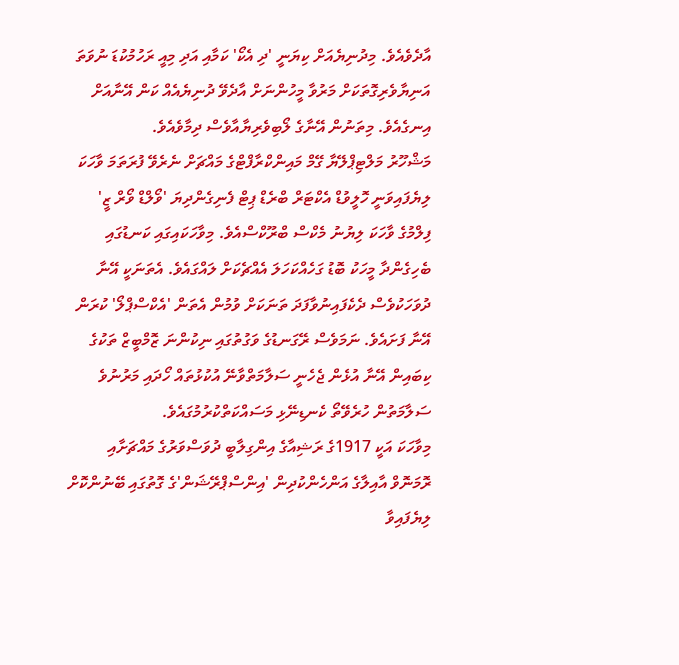އާދެވެއެވެ. މިދުނިޔެއަށް ކިޔަނީ 'ދި އެކޯ' ކަމާއި އަދި މިއީ ރަހުމުކުޑަ ނުވަތަ އަނިޔާވެރިގޮތަކަށް މަރުވާ މީހުންނަށް އާދެވޭ ދުނިޔެއެއް ކަން އޭނާއަށް އިނގެއެވެ. މިތަނުން އޭނާގެ ލޯބިވެރިޔާއާވެސް ދިމާވެއެވެ.
މަޝްހޫރު މަލްޓިޕްލޭޔާ ގޭމް މައިންކްރާފްޓްގެ މައްޗަށް ނެރެވޭ ފުރަތަމަ ވާހަކަ ލިޔެފައިވަނީ ހޮލީވުޑް އެކްޓަރް ބްރެޑް ޕިޓް ފެނިގެންދިޔަ 'ވޯލްޑް ވޯރް ޒީ' ފިލްމުގެ ވާހަކަ ލިޔުނު މެކްސް ބްރޫކްސްއެވެ. މިވާހަކައިގައި ކަނޑުގައި ބެހިގެންދާ މީހަކު ބޮޑު ގަހެއްކަހަލަ އެއްޗެކަށް ލައްގައެވެ. އެތަނަކީ އޭނާ ދުވަހަކުވެސް ދެކެފައިނުވާފަދަ ތަނަކަށް ވުމުން އެތަން 'އެކްސްޕްލޯ' ކުރަން އޭނާ ފަށައެވެ. ނަމަވެސް ރޭގަނޑުގެ ވަގުތުގައި ނިކުންނަ ޒޮމްބީޒް ތަކުގެ ކިބައިން އޭނާ އުޅެން ޖެހެނީ ސަލާމަތްވާނޭ އުކުޅުތައް ހޯދައި މަރުނުވެ ސަލާމަތުން ހުރެވޭތޯ ކެނޑިނޭޅި މަސައްކަތްކުރުމުގައެވެ.
މިވާހަކަ އަކީ 1917ގެ ރަޝިއާގެ އިންގިލާބީ ދުވަސްވަރުގެ މައްޗަށާއި ރޮމަނޮވް އާއިލާގެ އަންހެންކުދިން 'އިންސްޕްރޭޝަން'ގެ ގޮތުގައި ބޭނުންކޮށް ލިޔެފައިވާ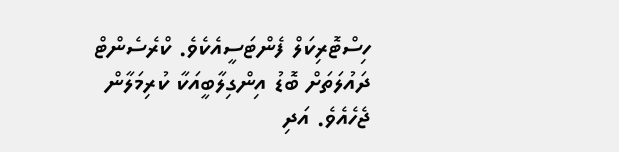ހިސްޓޮރިކަލް ފެންޓަސީއެކެވެ. ކްރެސެންޓް ދައުލަތަށް ބޮޑު އިންގިލާބީއަކާ ކުރިމަލާން ޖެހެއެވެ. އަދި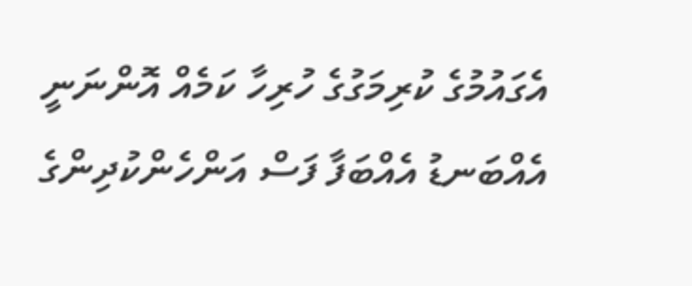އެގައުމުގެ ކުރިމަގުގެ ހުރިހާ ކަމެއް އޮންނަނީ އެއްބަނޑު އެއްބަފާ ފަސް އަންހެންކުދިންގެ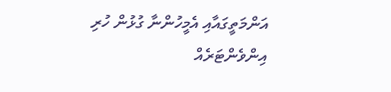އަންމަތީގައާއި އެމީހުންނާ ގުޅުން ހުރި އިންވެންޓަރެއް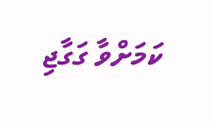ކަމަށްވާ ގަގާޖި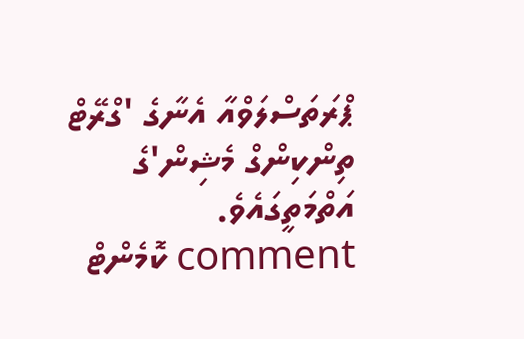ޕްރަތަސްލަވްއާ އެނާގެ 'ގްރޭޓް ތިންކިންގް މެޝިން'ގެ އަތްމަތީގައެވެ.
comment ކޮމެންޓް